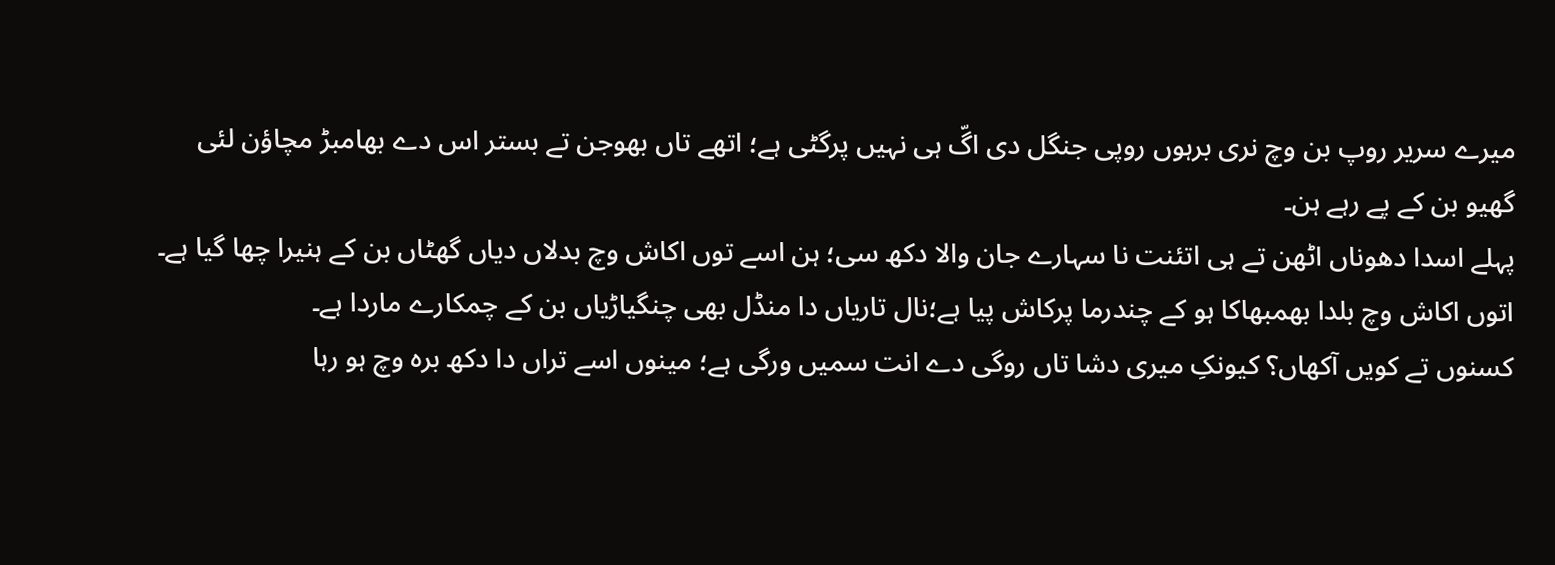میرے سریر روپ بن وچ نری برہوں روپی جنگل دی اگّ ہی نہیں پرگٹی ہے؛ اتھے تاں بھوجن تے بستر اس دے بھامبڑ مچاؤن لئی گھیو بن کے پے رہے ہن۔
پہلے اسدا دھوناں اٹھن تے ہی اتئنت نا سہارے جان والا دکھ سی؛ ہن اسے توں اکاش وچ بدلاں دیاں گھٹاں بن کے ہنیرا چھا گیا ہے۔
اتوں اکاش وچ بلدا بھمبھاکا ہو کے چندرما پرکاش پیا ہے؛نال تاریاں دا منڈل بھی چنگیاڑیاں بن کے چمکارے ماردا ہے۔
کسنوں تے کویں آکھاں؟ کیونکِ میری دشا تاں روگی دے انت سمیں ورگی ہے؛ مینوں اسے تراں دا دکھ برہ وچ ہو رہا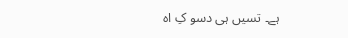ہے۔ تسیں ہی دسو کِ اہ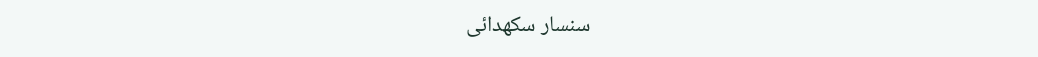سنسار سکھدائی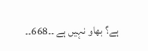ہے؟ بھاو نہیں ہے ۔۔668۔۔